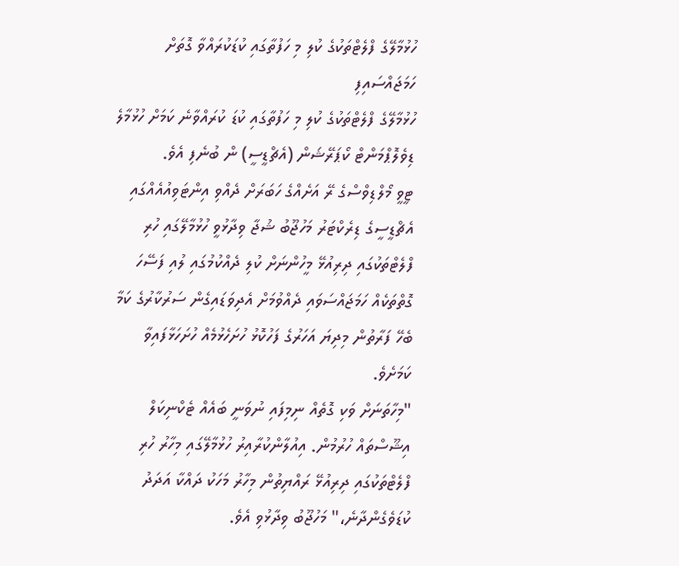ހުޅުމާލޭގެ ފްލެޓްތަކުގެ ކުލި މި ހަފުތާގައި ކުޑަކުރައްވާ ގޮތަށް ހަމަޖައްސައިފި
ހުޅުމާލޭގެ ފްލެޓްތަކުގެ ކުލި މި ހަފުތާގައި ކުޑަ ކުރައްވާނެ ކަމަށް ހުޅުމާލެ ޑިވެލޮޕްމަންޓް ކޯޕަރޭޝަން (އެޗްޑީސީ) ން ބުނެފި އެވެ.
ޓީވީ މޯލްޑިވްސްގެ ރޭ އަށެއްގެ ހަބަރަށް ދެއްވި އިންޓަވިއުއެއްގައި އެޗްޑީސީގެ ޑިރެކްޓަރު މަހުޖޫބު ޝުޖާ ވިދާޅުވީ ހުޅުމާލޭގައި ހުރި ފްލެޓްތަކުގައި ދިރިއުޅޭ މީހުންނަށް ކުލި ދެއްކުމުގައި ލުއި ފަސޭހަ ގޮތްތަކެއް ހަމަޖައްސަވައި ދެއްވުމަށް އެދިވަޑައިގެން ސަރުކާރުގެ ކަމާ ބެހޭ ފަރާތުން މިދިޔަ އަހަރުގެ ފަހުކޮޅު ހުށަހެޅުމެއް ހުށަހަޅާފައިވާ ކަމަށެވެ.
"މިހާތަނަށް ވަކި ގޮތެއް ނިމިފައި ނުވަނީ ބައެއް ޓެކްނިކަލް އިޝޫސްތައް ހުރުމުން. އިއުލާންކުރާއިރު ހުޅުމާލޭގައި މިހާރު ހުރި ފްލެޓްތަކުގައި ދިރިއުޅޭ ރައްޔިތުން މިހާރު މަހަކު ދައްކާ އަދަދު ކުޑަވެގެންދާނެ،" މަހުޖޫބު ވިދާޅުވި އެވެ.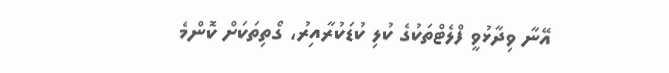އޭނާ ވިދާޅުވީ ފްލެޓްތަކުގެ ކުލި ކުޑަކުރާއިރު، ގޯތިތަކަށް ކޮންމެ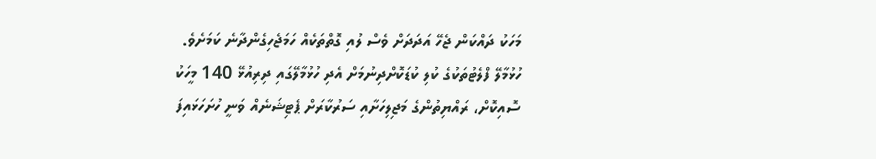މަހަކު ދައްކަން ޖެހޭ އަދަދަށް ވެސް ލުއި ގޮތްތަކެއް ހަމަޖެހިގެންދާނެ ކަމަށެވެ.
ހުޅުމާލޭ ފްލެޓުތަކުގެ ކުލި ކުޑަކޮށްދިނުމަށް އެދި ހުޅުމާލޭގައި ދިރިއުޅޭ 140 މީހަކު ސޮއިކޮށް، ރައްޔިތުންގެ މަޖިލިހަށާއި ސަރުކާރަށް ޕެޓިޝަނެއް ވަނީ ހުށަހަޅައިފަ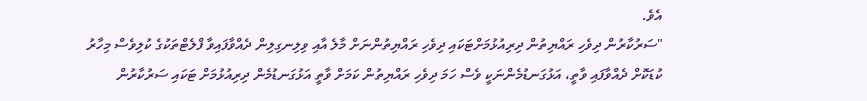އެވެ.
"ސަރުކާރުން ދިވެހި ރައްޔިތުން ދިރިއުޅުމަށްޓަކައި ދިވެހި ރައްޔިތުންނަށް މާލެ އާއި ވިލިނގިލިން ދެއްވާފައިވާ ފްލެޓްތަކުގެ ކުލިވެސް މިހާރު ކުޑަކޮށް ދެއްވާފައި ވާތީ، އަޅުގަނޑުމެންނަކީ ވެސް ހަމަ ދިވެހި ރައްޔިތުން ކަމަށް ވާތީ އަޅުގަނޑުމެން ދިރިއުޅުމަށް ޓަކައި ސަރުކާރުން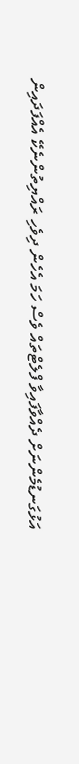އަޅުގަނޑުމެންނަށް ދެއްވާފައިވާ ފްލެޓްތައް ވެސް ހަމަ އެހެން ދިވެހި ރައްޔިތުންނެކޭ އެއްފަދައިން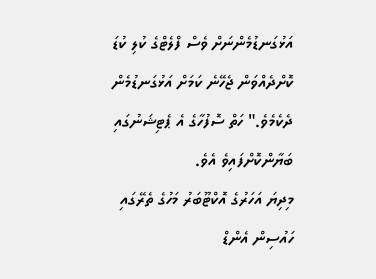އަޅުގަނޑުމެންނަށް ވެސް ފްލެޓްގެ ކުލި ކުޑަ ކޮށްދެއްވަން ޖެހޭނެ ކަމަށް އަޅުގަނޑުމެން ދެކެމެވެ." ހަތް ސޮފުހާގެ އެ ޕެޓިޝަނުގައި ބަޔާންކޮށްފައިވެ އެވެ.
މިދިޔަ އަހަރުގެ އޮކްޓޫބަރު މަހުގެ ތެރޭގައި ހައުސިން އެންޑް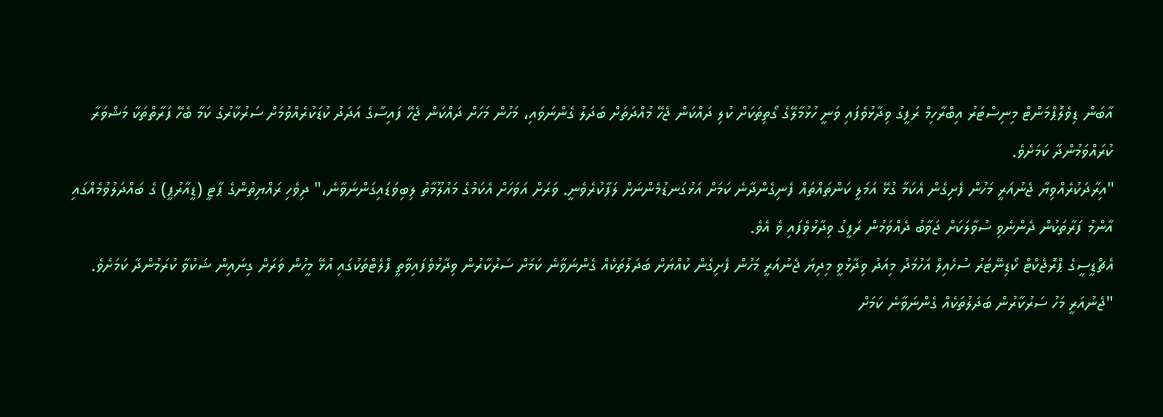އާބަން ޑިވެލޮޕްމަންޓް މިނިސްޓަރު އިބްރާހިމް ރަފީގު ވިދާޅުވެފައި ވަނީ ހުޅުމާލޭގެ ގޯތިތަކަށް ކުލި ދައްކަން ޖެހޭ މުއްދަތަށް ބަދަލު ގެންނަވައި، މަހުން މަހަށް ދައްކަން ޖެހޭ ފައިސާގެ އަދަދު ކުޑަކުރެއްވުމަށް ސަރުކާރުގެ ކަމާ ބެހޭ ފަރާތްތަކާ މަޝްވަރާ ކުރައްވަމުންދާ ކަމަށެވެ.
"އިރާދަކުރެއްވިޔާ ޖެނުއަރީ މަހުން ފެށިގެން އެކަމާ ގުޅޭ އަމަލީ ކަންތައްތައް ފެނިގެންދާނެ ކަމަށް އަޅުގަނޑުމެންނަށް ލަފާކުރެވެނީ. ވަރަށް އަވަހަށް އެކަމުގެ މައުލޫމާތު ލިބިވަޑައިގަންނަވާނެ،" ދިވެހި ރައްޔިތުންގެ ޕާޓީ (ޑީއާރުޕީ) ގެ ބައްދަލުވުމެއްގައި އާންމު ފަރާތަކުން ދެންނެވި ސުވާލަކަށް ޖަވާބު ދެއްވަމުން ރަފީގު ވިދާޅުވެފައި ވެ އެވެ.
އެޗްޑީސީގެ ޕްރޮޖެކްޓް ކޯޑިނޭޓަރު ސުހެއިލް އަހުމަދު މިއަދު ވިދާޅުވީ މިދިޔަ ޖެނުއަރީ މަހުން ފެށިގެން ކުއްޔަށް ބަދަލުތަކެއް ގެންނަވާނެ ކަމަށް ސަރުކާރުން ވިދާޅުވެފައިވާތީ ފްލެޓްތަކުގައި އުޅޭ މީހުން ވަރަށް ގިނައިން ޝަކުވާ ކުރަމުންދާ ކަމަށެވެ.
"ޖެނުއަރީ މަހު ސަރުކާރުން ބަދަލުތަކެއް ގެންނަވާނެ ކަމަށް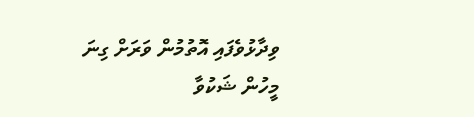ވިދާޅުވެފައި އޮތުމުން ވަރަށް ގިނަ މީހުން ޝަކުވާ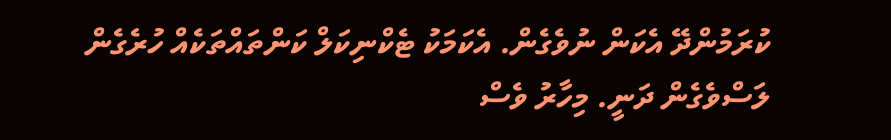ކުރަމުންދޭ އެކަން ނުވެގެން. އެކަމަކު ޓެކްނިކަލް ކަންތައްތަކެއް ހުރެގެން ލަސްވެގެން ދަނީ. މިހާރު ވެސް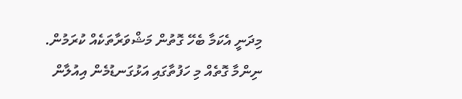މިދަނީ އެކަމާ ބެހޭ ގޮތުން މަޝްވަރާތަކެއް ކުރަމުން. ނިންމާ ގޮތެއް މި ހަފުތާގައި އަޅުގަނޑުމެން އިއުލާން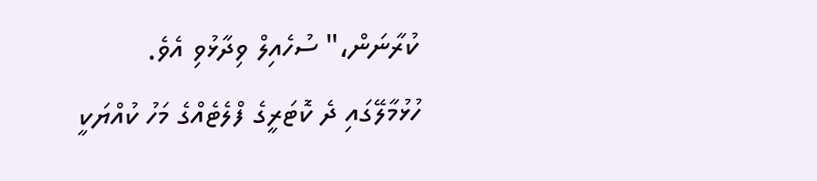ކުރާނަން،" ސުހެއިލް ވިދާޅުވި އެވެ.
ހުޅުމާލޭގައި ދެ ކޮޓަރީގެ ފްލެޓެއްގެ މަހު ކުއްޔަކީ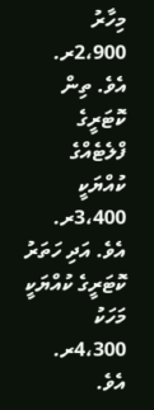މިހާރު 2،900ރ. އެވެ. ތިން ކޮޓަރީގެ ފްލެޓެއްގެ ކުއްޔަކީ 3،400ރ. އެވެ. އަދި ހަތަރު ކޮޓަރީގެ ކުއްޔަކީ މަހަކު 4،300ރ. އެވެ.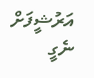އަރުޝީފަށް ނެގީ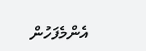އެންމެފަހުން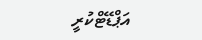އަޕްޑޭޓްކުރީ